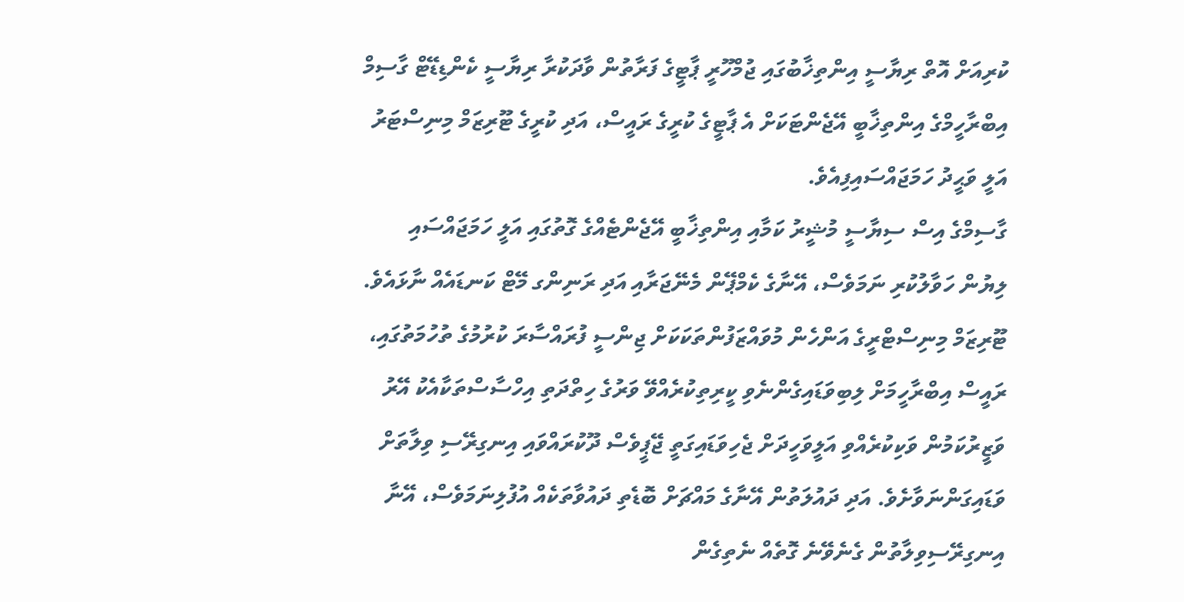ކުރިއަށް އޮތް ރިޔާސީ އިންތިޚާބުގައި ޖުމްހޫރީ ޕާޓީގެ ފަރާތުން ވާދަކުރާ ރިޔާސީ ކެންޑިޑޭޓް ގާސިމް އިބްރާހީމްގެ އިންތިޚާބީ އޭޖެންޓަކަށް އެ ޕާޓީގެ ކުރީގެ ރައީސް، އަދި ކުރީގެ ޓޫރިޒަމް މިނިސްޓަރު އަލީ ވަޙީދު ހަމަޖައްސައިފިއެވެ.
ގާސިމްގެ އިސް ސިޔާސީ މުޝީރު ކަމާއި އިންތިޚާބީ އޭޖެންޓެއްގެ ގޮތުގައި އަލީ ހަމަޖައްސައި ލިޔުން ހަވާލުކުރި ނަމަވެސް، އޭނާގެ ކެމްޕޭން މެނޭޖަރާއި އަދި ރަނިންގ މޭޓް ކަނޑައެއް ނާޅައެވެ.
ޓޫރިޒަމް މިނިސްޓްރީގެ އަންހެން މުވައްޒަފުންތަކަކަށް ޖިންސީ ފުރައްސާރަ ކުރުމުގެ ތުހުމަތުގައި، ރައީސް އިބްރާހީމަށް ލިބިވަޑައިގެންނެވި ކީރިތިކުރެއްވޭ ވަރުގެ ހިތްދަތި އިހްސާސްތަކާއެކު އޭރު ވަޒީރުކަމުން ވަކިކުރެއްވި އަލީވަހީދަށް ޖެހިވަޑައިގަތީ ޖޭޕީވެސް ދޫކުރައްވައި އިނގިރޭސި ވިލާތަށް ވަޑައިގަންނަވާށެވެ. އަދި ދައުލަތުން އޭނާގެ މައްޗަށް ބޮޑެތި ދައުވާތަކެއް އުފުލިނަމަވެސް، އޭނާ އިނގިރޭސިވިލާތުން ގެނެވޭނެ ގޮތެއް ނެތިގެން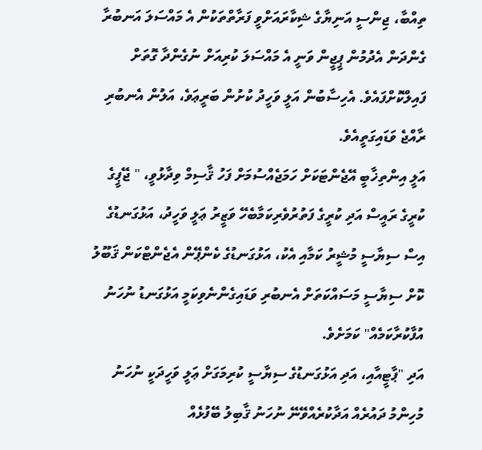ތިއްބާ، ޖިންސީ އަނިޔާގެ ޝިކާރައަށްވީ ފަރާތްތަކުން އެ މައްސަލަ އަނބުރާ ގެންދަން އެދުމުން ޕީޖީން ވަނީ އެ މައްސަލަ ކުރިއަށް ނުގެންދާ ގޮތަށް ފައިލްކޮށްފައެވެ. އެހިސާބުން އަލީ ވަހީދު ކުށުން ބަރީޢަވެ، އަލުން އެނބުރި ރާއްޖެ ވަޑައިގަތީއެވެ.
އަލީ އިންތިޚާބީ އޭޖެންޓަކަށް ހަމަޖެއްސުމަށް ފަހު ޤާސިމް ވިދާޅުވީ، " ޖޭޕީގެ ކުރީގެ ރައީސް އަދި ކުރީގެ ފަތުރުވެރިކަމާބެހޭ ވަޒީރު ޢަލީ ވަހީދު، އަޅުގަނޑުގެ އިސް ސިޔާސީ މުޝީރު ކަމާއި އެކު، އަޅުގަނޑުގެ ކެންޕޭން އެޖެންޓްކަން ޤަބޫލު ކޮށް ސިޔާސީ މަސައްކަތަށް އެނބުރި ވަޑައިގެންނެވިކަމީ އަޅުގަނޑު ނުހަނު އުފާކުރާކަމެއް" ކަމަށެވެ.
އަދި "ޕާޓީއާއި، އަދި އަޅުގަނޑުގެ ސިޔާސީ ކުރިމަގަށް ޢަލީ ވަހީދަކީ ނުހަނު މުހިންމު ދައުރެއް އަދާކުރެއްވޭނޭ ނުހަނު ޤާބިލު ބޭފުޅެއް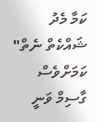ކަމާ މެދު ޝައްކެތް ނެތް" ކަމަށްވެސް ގާސިމް ވަނީ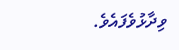ވިދާޅުވެފައެވެ.